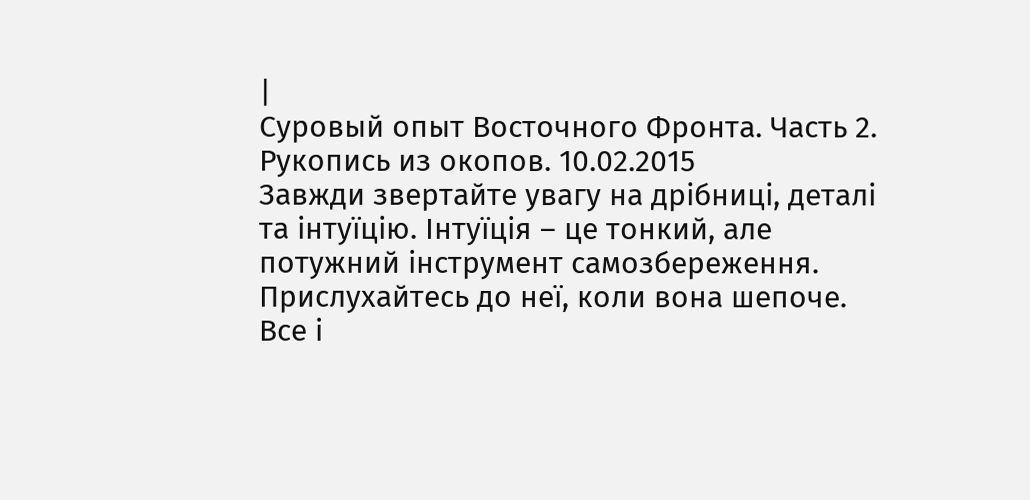|
Суровый опыт Восточного Фронта. Часть 2. Рукопись из окопов. 10.02.2015
Завжди звертайте увагу на дрібниці, деталі та інтуїцію. Інтуїція – це тонкий, але потужний інструмент самозбереження. Прислухайтесь до неї, коли вона шепоче. Все і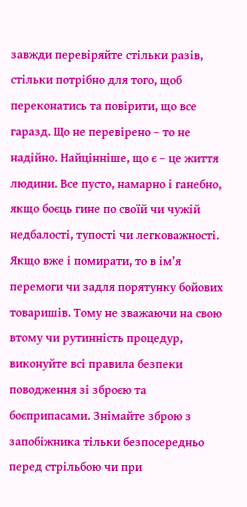завжди перевіряйте стільки разів, стільки потрібно для того, щоб переконатись та повірити, що все гаразд. Що не перевірено – то не надійно. Найцінніше, що є – це життя людини. Все пусто, намарно і ганебно, якщо боєць гине по своїй чи чужій недбалості, тупості чи легковажності. Якщо вже і помирати, то в ім’я перемоги чи задля порятунку бойових товаришів. Тому не зважаючи на свою втому чи рутинність процедур, виконуйте всі правила безпеки поводження зі зброєю та боєприпасами. Знімайте зброю з запобіжника тільки безпосередньо перед стрільбою чи при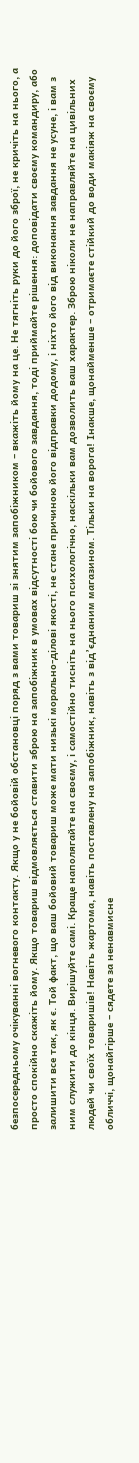безпосередньому очікуванні вогневого контакту. Якщо у не бойовій обстановці поряд з вами товариш зі знятим запобіжником – вкажіть йому на це. Не тягніть руки до його зброї, не кричіть на нього, а просто спокійно скажіть йому. Якщо товариш відмовляється ставити зброю на запобіжник в умовах відсутності бою чи бойового завдання, тоді приймайте рішення: доповідати своєму командиру, або залишити все так, як є. Той факт, що ваш бойовий товариш може мати низькі морально-ділові якості, не стане причиною його відправки додому, і ніхто його від виконання завдання не усуне, і вам з ним служити до кінця. Вирішуйте самі. Краще наполягайте на своєму, і самостійно тисніть на нього психологічно, наскільки вам дозволить ваш характер. Зброю ніколи не направляйте на цивільних людей чи своїх товаришів! Навіть жартома, навіть поставлену на запобіжник, навіть з від’єднаним магазином. Тільки на ворога! Інакше, щонайменше – отримаєте стійкий до води макіяж на своєму обличчі, щонайгірше – сядете за ненавмисне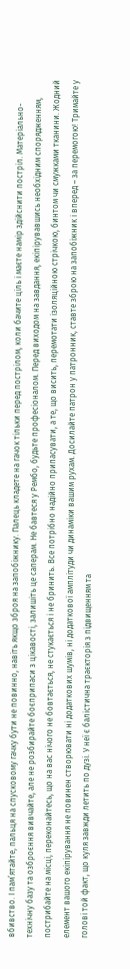вбивство. І пам’ятайте, пальця на спусковому гачку бути не повинно, навіть якщо зброя на запобіжнику. Палець кладете на гачок тільки перед пострілом, коли бачите ціль і маєте намір здійснити постріл. Матеріально-технічну базу та озброєння вивчайте, але не розбирайте боєприпаси з цікавості, залишіть це саперам. Не бавтеся у Рембо, будьте професіоналом. Перед виходом на завдання, екіпірувавшись необхідним спорядженням, пострибайте на місці, переконайтесь, що на вас нічого не бовтається, не стукається і не бринить. Все потрібно надійно припасувати, а те, що висить, перемотати ізоляційною стрічкою, бинтом чи смужками тканини. Жодний елемент вашого екіпірування не повинен створювати ні додаткових шумів, ні додаткової амплітуди чи динаміки вашим рухам. Досилайте патрон у патронник, ставте зброю на запобіжник і вперед – за перемогою! Тримайте у голові той факт, що куля завжди летить по дузі. У неї є балістична траєкторія з підвищенням та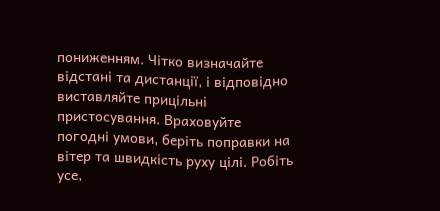пониженням. Чітко визначайте відстані та дистанції, і відповідно виставляйте прицільні пристосування. Враховуйте погодні умови, беріть поправки на вітер та швидкість руху цілі. Робіть усе,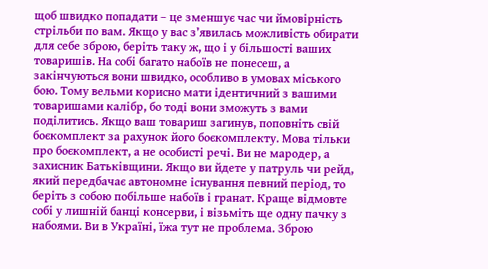щоб швидко попадати – це зменшує час чи ймовірність стрільби по вам. Якщо у вас з’явилась можливість обирати для себе зброю, беріть таку ж, що і у більшості ваших товаришів. На собі багато набоїв не понесеш, а закінчуються вони швидко, особливо в умовах міського бою. Тому вельми корисно мати ідентичний з вашими товаришами калібр, бо тоді вони зможуть з вами поділитись. Якщо ваш товариш загинув, поповніть свій боєкомплект за рахунок його боєкомплекту. Мова тільки про боєкомплект, а не особисті речі. Ви не мародер, а захисник Батьківщини. Якщо ви йдете у патруль чи рейд, який передбачає автономне існування певний період, то беріть з собою побільше набоїв і гранат. Краще відмовте собі у лишній банці консерви, і візьміть ще одну пачку з набоями. Ви в Україні, їжа тут не проблема. Зброю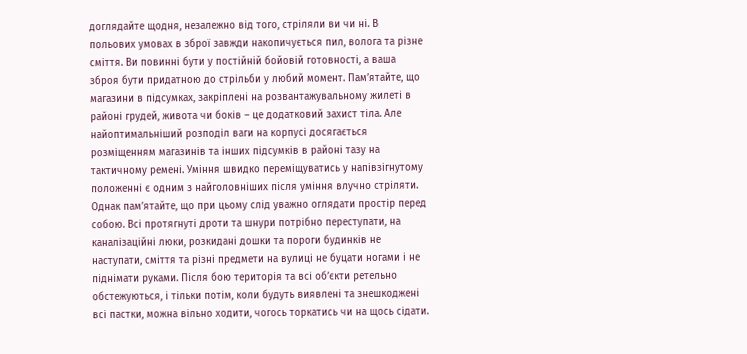доглядайте щодня, незалежно від того, стріляли ви чи ні. В польових умовах в зброї завжди накопичується пил, волога та різне сміття. Ви повинні бути у постійній бойовій готовності, а ваша зброя бути придатною до стрільби у любий момент. Пам’ятайте, що магазини в підсумках, закріплені на розвантажувальному жилеті в районі грудей, живота чи боків – це додатковий захист тіла. Але найоптимальніший розподіл ваги на корпусі досягається розміщенням магазинів та інших підсумків в районі тазу на тактичному ремені. Уміння швидко переміщуватись у напівзігнутому положенні є одним з найголовніших після уміння влучно стріляти. Однак пам’ятайте, що при цьому слід уважно оглядати простір перед собою. Всі протягнуті дроти та шнури потрібно переступати, на каналізаційні люки, розкидані дошки та пороги будинків не наступати, сміття та різні предмети на вулиці не буцати ногами і не піднімати руками. Після бою територія та всі об’єкти ретельно обстежуються, і тільки потім, коли будуть виявлені та знешкоджені всі пастки, можна вільно ходити, чогось торкатись чи на щось сідати.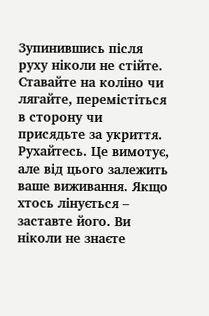Зупинившись після руху ніколи не стійте. Ставайте на коліно чи лягайте, перемістіться в сторону чи присядьте за укриття. Рухайтесь. Це вимотує, але від цього залежить ваше виживання. Якщо хтось лінується – заставте його. Ви ніколи не знаєте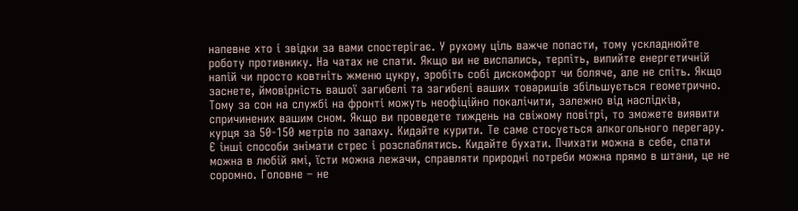напевне хто і звідки за вами спостерігає. У рухому ціль важче попасти, тому ускладнюйте роботу противнику. На чатах не спати. Якщо ви не виспались, терпіть, випийте енергетичній напій чи просто ковтніть жменю цукру, зробіть собі дискомфорт чи боляче, але не спіть. Якщо заснете, ймовірність вашої загибелі та загибелі ваших товаришів збільшується геометрично. Тому за сон на службі на фронті можуть неофіційно покалічити, залежно від наслідків, спричинених вашим сном. Якщо ви проведете тиждень на свіжому повітрі, то зможете виявити курця за 50-150 метрів по запаху. Кидайте курити. Те саме стосується алкогольного перегару. Є інші способи знімати стрес і розслаблятись. Кидайте бухати. Пчихати можна в себе, спати можна в любій ямі, їсти можна лежачи, справляти природні потреби можна прямо в штани, це не соромно. Головне – не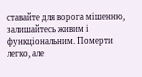ставайте для ворога мішенню, залишайтесь живим і функціональним. Померти легко, але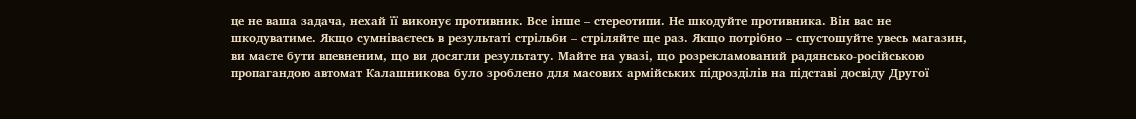це не ваша задача, нехай її виконує противник. Все інше – стереотипи. Не шкодуйте противника. Він вас не шкодуватиме. Якщо сумніваєтесь в результаті стрільби – стріляйте ще раз. Якщо потрібно – спустошуйте увесь магазин, ви маєте бути впевненим, що ви досягли результату. Майте на увазі, що розрекламований радянсько-російською пропагандою автомат Калашникова було зроблено для масових армійських підрозділів на підставі досвіду Другої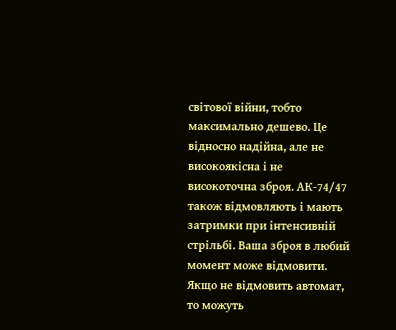світової війни, тобто максимально дешево. Це відносно надійна, але не високоякісна і не високоточна зброя. АК-74/47 також відмовляють і мають затримки при інтенсивній стрільбі. Ваша зброя в любий момент може відмовити. Якщо не відмовить автомат, то можуть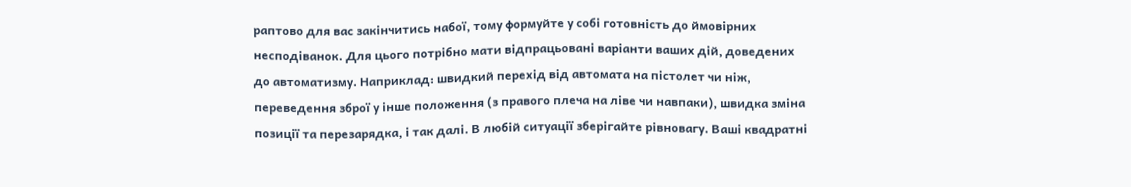раптово для вас закінчитись набої, тому формуйте у собі готовність до ймовірних несподіванок. Для цього потрібно мати відпрацьовані варіанти ваших дій, доведених до автоматизму. Наприклад: швидкий перехід від автомата на пістолет чи ніж, переведення зброї у інше положення (з правого плеча на ліве чи навпаки), швидка зміна позиції та перезарядка, і так далі. В любій ситуації зберігайте рівновагу. Ваші квадратні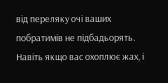від переляку очі ваших побратимів не підбадьорять. Навіть якщо вас охоплює жах, і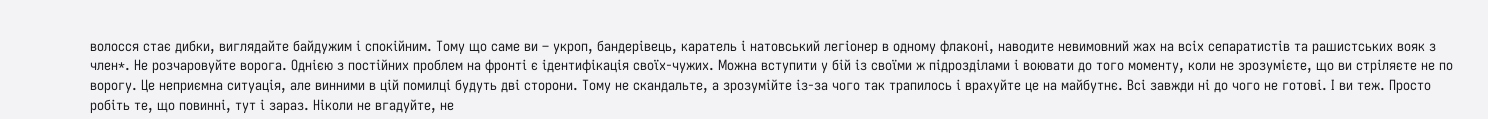волосся стає дибки, виглядайте байдужим і спокійним. Тому що саме ви – укроп, бандерівець, каратель і натовський легіонер в одному флаконі, наводите невимовний жах на всіх сепаратистів та рашистських вояк з член*. Не розчаровуйте ворога. Однією з постійних проблем на фронті є ідентифікація своїх-чужих. Можна вступити у бій із своїми ж підрозділами і воювати до того моменту, коли не зрозумієте, що ви стріляєте не по ворогу. Це неприємна ситуація, але винними в цій помилці будуть дві сторони. Тому не скандальте, а зрозумійте із-за чого так трапилось і врахуйте це на майбутнє. Всі завжди ні до чого не готові. І ви теж. Просто робіть те, що повинні, тут і зараз. Ніколи не вгадуйте, не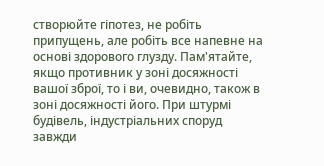створюйте гіпотез, не робіть припущень, але робіть все напевне на основі здорового глузду. Пам'ятайте, якщо противник у зоні досяжності вашої зброї, то і ви, очевидно, також в зоні досяжності його. При штурмі будівель, індустріальних споруд завжди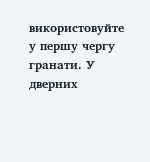використовуйте у першу чергу гранати. У дверних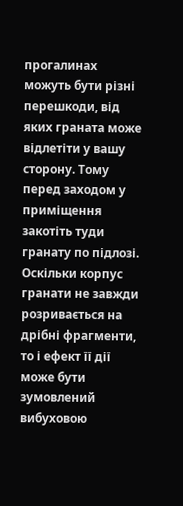прогалинах можуть бути різні перешкоди, від яких граната може відлетіти у вашу сторону. Тому перед заходом у приміщення закотіть туди гранату по підлозі. Оскільки корпус гранати не завжди розривається на дрібні фрагменти, то і ефект її дії може бути зумовлений вибуховою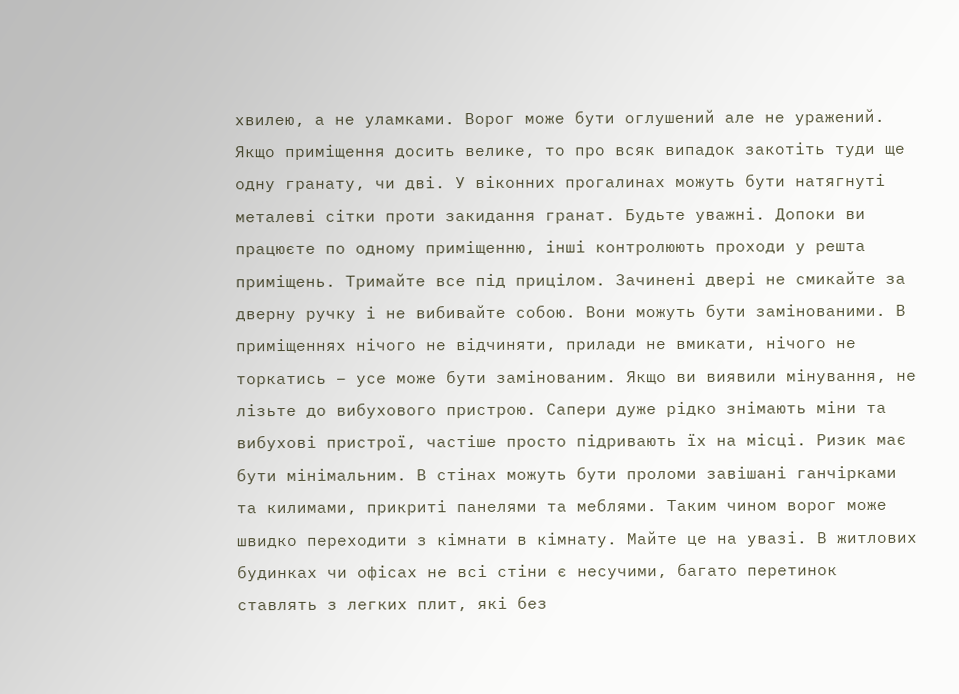хвилею, а не уламками. Ворог може бути оглушений але не уражений. Якщо приміщення досить велике, то про всяк випадок закотіть туди ще одну гранату, чи дві. У віконних прогалинах можуть бути натягнуті металеві сітки проти закидання гранат. Будьте уважні. Допоки ви працюєте по одному приміщенню, інші контролюють проходи у решта приміщень. Тримайте все під прицілом. Зачинені двері не смикайте за дверну ручку і не вибивайте собою. Вони можуть бути замінованими. В приміщеннях нічого не відчиняти, прилади не вмикати, нічого не торкатись – усе може бути замінованим. Якщо ви виявили мінування, не лізьте до вибухового пристрою. Сапери дуже рідко знімають міни та вибухові пристрої, частіше просто підривають їх на місці. Ризик має бути мінімальним. В стінах можуть бути проломи завішані ганчірками та килимами, прикриті панелями та меблями. Таким чином ворог може швидко переходити з кімнати в кімнату. Майте це на увазі. В житлових будинках чи офісах не всі стіни є несучими, багато перетинок ставлять з легких плит, які без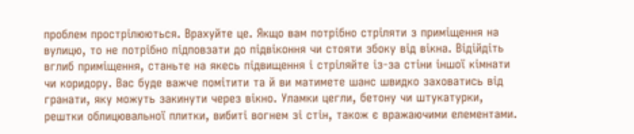проблем прострілюються. Врахуйте це. Якщо вам потрібно стріляти з приміщення на вулицю, то не потрібно підповзати до підвіконня чи стояти збоку від вікна. Відійдіть вглиб приміщення, станьте на якесь підвищення і стріляйте із-за стіни іншої кімнати чи коридору. Вас буде важче помітити та й ви матимете шанс швидко заховатись від гранати, яку можуть закинути через вікно. Уламки цегли, бетону чи штукатурки, рештки облицювальної плитки, вибиті вогнем зі стін, також є вражаючими елементами.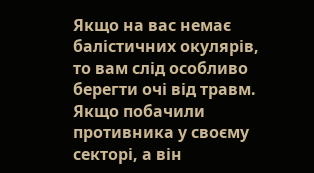Якщо на вас немає балістичних окулярів, то вам слід особливо берегти очі від травм. Якщо побачили противника у своєму секторі, а він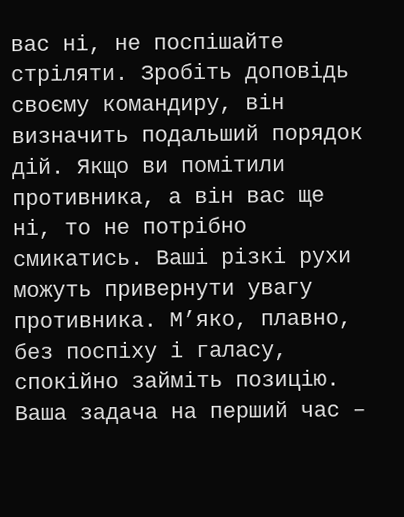вас ні, не поспішайте стріляти. Зробіть доповідь своєму командиру, він визначить подальший порядок дій. Якщо ви помітили противника, а він вас ще ні, то не потрібно смикатись. Ваші різкі рухи можуть привернути увагу противника. М’яко, плавно, без поспіху і галасу, спокійно займіть позицію. Ваша задача на перший час –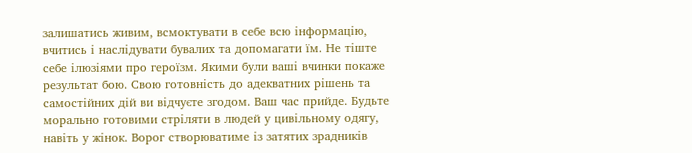залишатись живим, всмоктувати в себе всю інформацію, вчитись і наслідувати бувалих та допомагати їм. Не тіште себе ілюзіями про героїзм. Якими були ваші вчинки покаже результат бою. Свою готовність до адекватних рішень та самостійних дій ви відчуєте згодом. Ваш час прийде. Будьте морально готовими стріляти в людей у цивільному одягу, навіть у жінок. Ворог створюватиме із затятих зрадників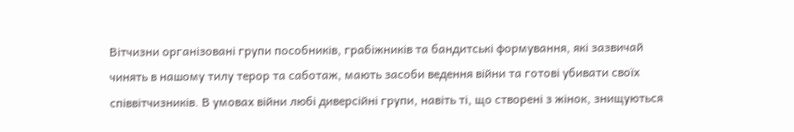Вітчизни організовані групи пособників, грабіжників та бандитські формування, які зазвичай чинять в нашому тилу терор та саботаж, мають засоби ведення війни та готові убивати своїх співвітчизників. В умовах війни любі диверсійні групи, навіть ті, що створені з жінок, знищуються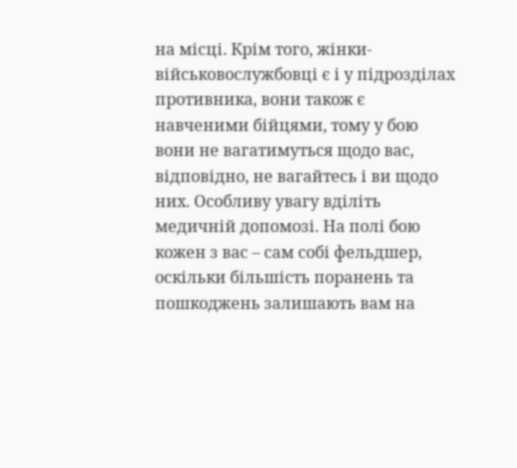на місці. Крім того, жінки-військовослужбовці є і у підрозділах противника, вони також є навченими бійцями, тому у бою вони не вагатимуться щодо вас, відповідно, не вагайтесь і ви щодо них. Особливу увагу вділіть медичній допомозі. На полі бою кожен з вас – сам собі фельдшер, оскільки більшість поранень та пошкоджень залишають вам на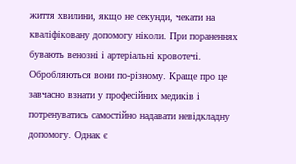життя хвилини, якщо не секунди, чекати на кваліфіковану допомогу ніколи. При пораненнях бувають венозні і артеріальні кровотечі. Обробляються вони по-різному. Краще про це завчасно взнати у професійних медиків і потренуватись самостійно надавати невідкладну допомогу. Однак є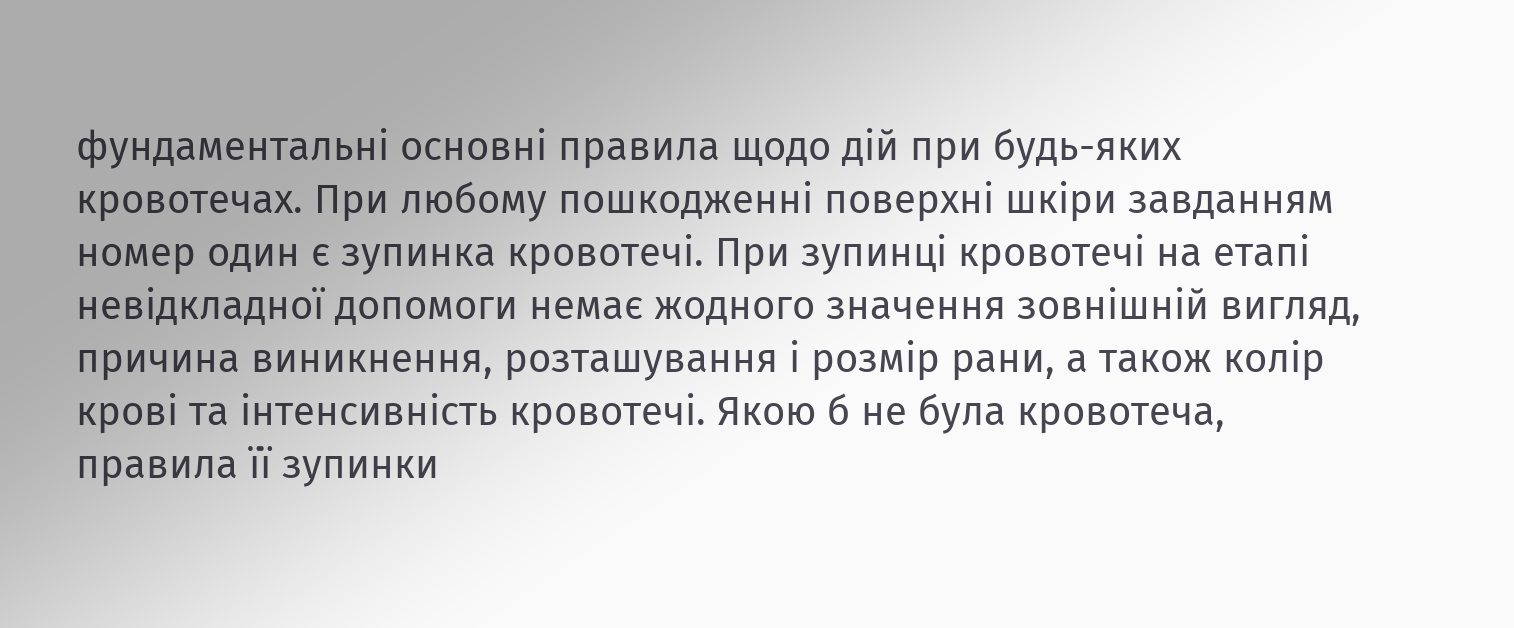фундаментальні основні правила щодо дій при будь-яких кровотечах. При любому пошкодженні поверхні шкіри завданням номер один є зупинка кровотечі. При зупинці кровотечі на етапі невідкладної допомоги немає жодного значення зовнішній вигляд, причина виникнення, розташування і розмір рани, а також колір крові та інтенсивність кровотечі. Якою б не була кровотеча, правила її зупинки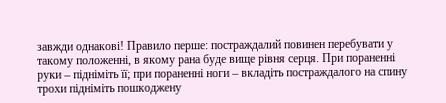завжди однакові! Правило перше: постраждалий повинен перебувати у такому положенні, в якому рана буде вище рівня серця. При пораненні руки – підніміть її; при пораненні ноги – вкладіть постраждалого на спину трохи підніміть пошкоджену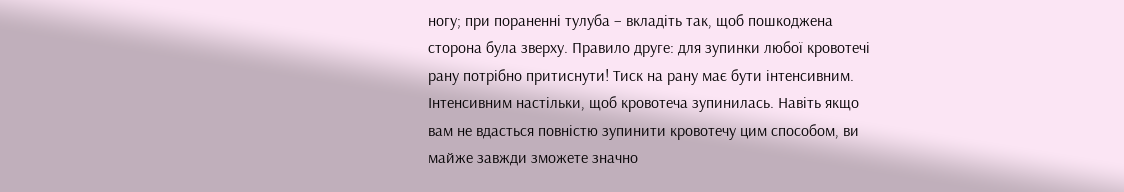ногу; при пораненні тулуба – вкладіть так, щоб пошкоджена сторона була зверху. Правило друге: для зупинки любої кровотечі рану потрібно притиснути! Тиск на рану має бути інтенсивним. Інтенсивним настільки, щоб кровотеча зупинилась. Навіть якщо вам не вдасться повністю зупинити кровотечу цим способом, ви майже завжди зможете значно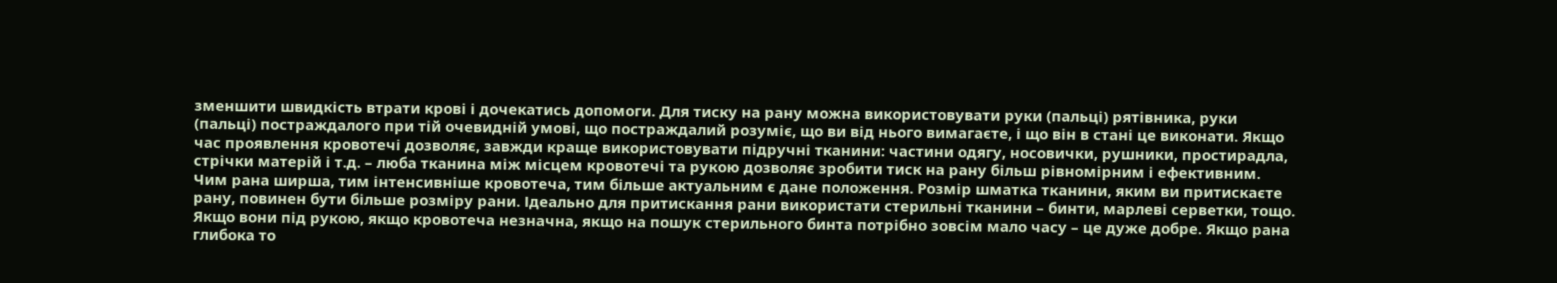зменшити швидкість втрати крові і дочекатись допомоги. Для тиску на рану можна використовувати руки (пальці) рятівника, руки (пальці) постраждалого при тій очевидній умові, що постраждалий розуміє, що ви від нього вимагаєте, і що він в стані це виконати. Якщо час проявлення кровотечі дозволяє, завжди краще використовувати підручні тканини: частини одягу, носовички, рушники, простирадла, стрічки матерій і т.д. – люба тканина між місцем кровотечі та рукою дозволяє зробити тиск на рану більш рівномірним і ефективним. Чим рана ширша, тим інтенсивніше кровотеча, тим більше актуальним є дане положення. Розмір шматка тканини, яким ви притискаєте рану, повинен бути більше розміру рани. Ідеально для притискання рани використати стерильні тканини – бинти, марлеві серветки, тощо. Якщо вони під рукою, якщо кровотеча незначна, якщо на пошук стерильного бинта потрібно зовсім мало часу – це дуже добре. Якщо рана глибока то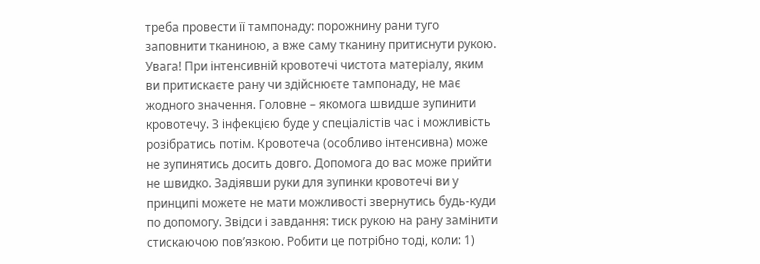треба провести її тампонаду: порожнину рани туго заповнити тканиною, а вже саму тканину притиснути рукою. Увага! При інтенсивній кровотечі чистота матеріалу, яким ви притискаєте рану чи здійснюєте тампонаду, не має жодного значення. Головне – якомога швидше зупинити кровотечу. З інфекцією буде у спеціалістів час і можливість розібратись потім. Кровотеча (особливо інтенсивна) може не зупинятись досить довго. Допомога до вас може прийти не швидко. Задіявши руки для зупинки кровотечі ви у принципі можете не мати можливості звернутись будь-куди по допомогу. Звідси і завдання: тиск рукою на рану замінити стискаючою пов’язкою. Робити це потрібно тоді, коли: 1)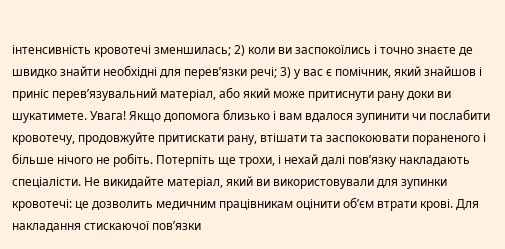інтенсивність кровотечі зменшилась; 2) коли ви заспокоїлись і точно знаєте де швидко знайти необхідні для перев’язки речі; 3) у вас є помічник, який знайшов і приніс перев’язувальний матеріал, або який може притиснути рану доки ви шукатимете. Увага! Якщо допомога близько і вам вдалося зупинити чи послабити кровотечу, продовжуйте притискати рану, втішати та заспокоювати пораненого і більше нічого не робіть. Потерпіть ще трохи, і нехай далі пов’язку накладають спеціалісти. Не викидайте матеріал, який ви використовували для зупинки кровотечі: це дозволить медичним працівникам оцінити об’єм втрати крові. Для накладання стискаючої пов’язки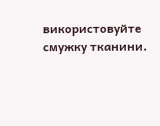використовуйте смужку тканини.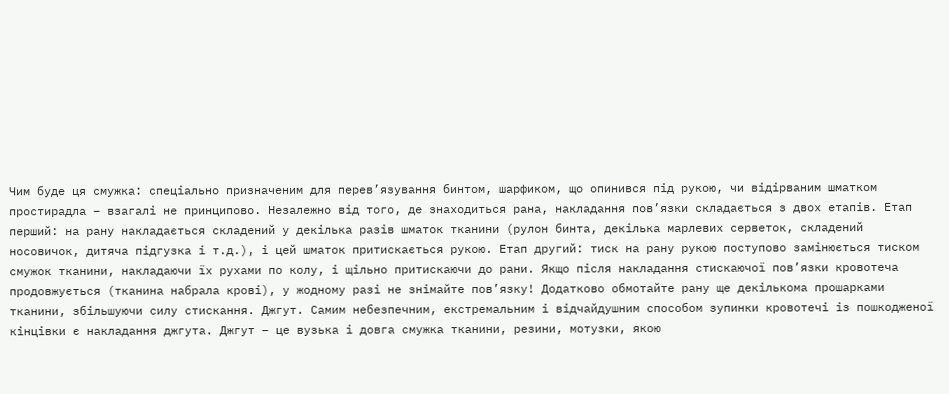Чим буде ця смужка: спеціально призначеним для перев’язування бинтом, шарфиком, що опинився під рукою, чи відірваним шматком простирадла – взагалі не принципово. Незалежно від того, де знаходиться рана, накладання пов’язки складається з двох етапів. Етап перший: на рану накладається складений у декілька разів шматок тканини (рулон бинта, декілька марлевих серветок, складений носовичок, дитяча підгузка і т.д.), і цей шматок притискається рукою. Етап другий: тиск на рану рукою поступово замінюється тиском смужок тканини, накладаючи їх рухами по колу, і щільно притискаючи до рани. Якщо після накладання стискаючої пов’язки кровотеча продовжується (тканина набрала крові), у жодному разі не знімайте пов’язку! Додатково обмотайте рану ще декількома прошарками тканини, збільшуючи силу стискання. Джгут. Самим небезпечним, екстремальним і відчайдушним способом зупинки кровотечі із пошкодженої кінцівки є накладання джгута. Джгут – це вузька і довга смужка тканини, резини, мотузки, якою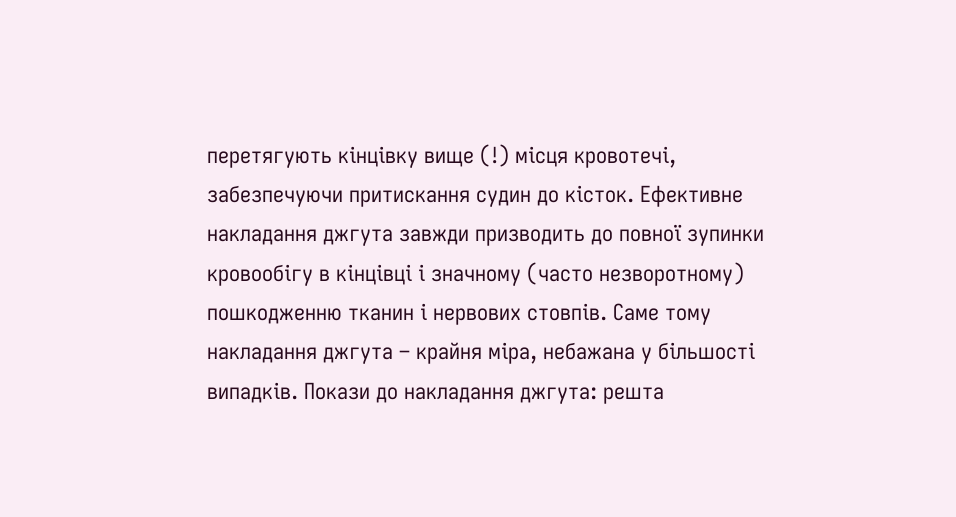перетягують кінцівку вище (!) місця кровотечі, забезпечуючи притискання судин до кісток. Ефективне накладання джгута завжди призводить до повної зупинки кровообігу в кінцівці і значному (часто незворотному) пошкодженню тканин і нервових стовпів. Саме тому накладання джгута – крайня міра, небажана у більшості випадків. Покази до накладання джгута: решта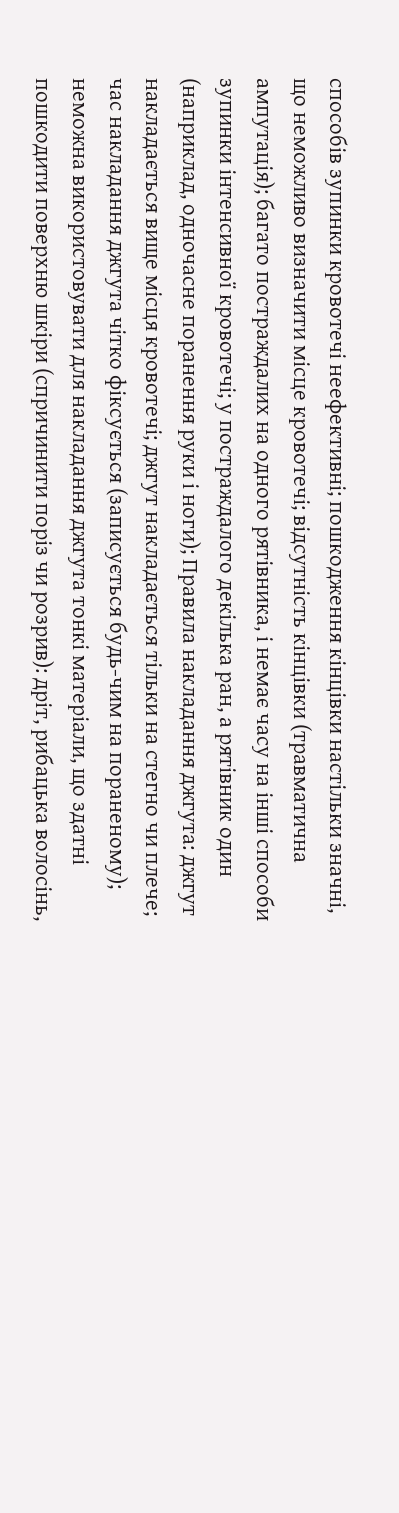способів зупинки кровотечі неефективні; пошкодження кінцівки настільки значні, що неможливо визначити місце кровотечі; відсутність кінцівки (травматична ампутація); багато постраждалих на одного рятівника, і немає часу на інші способи зупинки інтенсивної кровотечі; у постраждалого декілька ран, а рятівник один (наприклад, одночасне поранення руки і ноги); Правила накладання джгута: джгут накладається вище місця кровотечі; джгут накладається тільки на стегно чи плече; час накладання джгута чітко фіксується (записується будь-чим на пораненому); неможна використовувати для накладання джгута тонкі матеріали, що здатні пошкодити поверхню шкіри (спричинити поріз чи розрив): дріт, рибацька волосінь,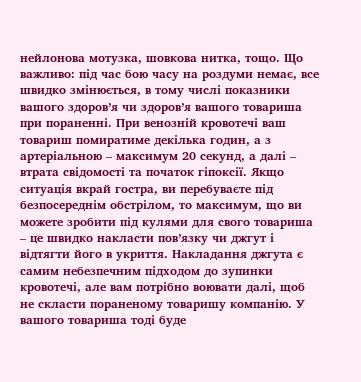нейлонова мотузка, шовкова нитка, тощо. Що важливо: під час бою часу на роздуми немає, все швидко змінюється, в тому числі показники вашого здоров’я чи здоров’я вашого товариша при пораненні. При венозній кровотечі ваш товариш помиратиме декілька годин, а з артеріальною – максимум 20 секунд, а далі – втрата свідомості та початок гіпоксії. Якщо ситуація вкрай гостра, ви перебуваєте під безпосереднім обстрілом, то максимум, що ви можете зробити під кулями для свого товариша – це швидко накласти пов’язку чи джгут і відтягти його в укриття. Накладання джгута є самим небезпечним підходом до зупинки кровотечі, але вам потрібно воювати далі, щоб не скласти пораненому товаришу компанію. У вашого товариша тоді буде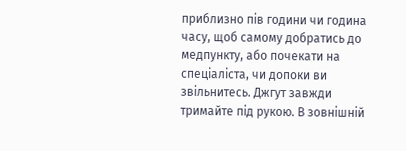приблизно пів години чи година часу, щоб самому добратись до медпункту, або почекати на спеціаліста, чи допоки ви звільнитесь. Джгут завжди тримайте під рукою. В зовнішній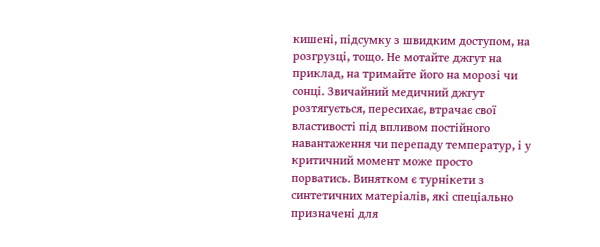кишені, підсумку з швидким доступом, на розгрузці, тощо. Не мотайте джгут на приклад, на тримайте його на морозі чи сонці. Звичайний медичний джгут розтягується, пересихає, втрачає свої властивості під впливом постійного навантаження чи перепаду температур, і у критичний момент може просто порватись. Винятком є турнікети з синтетичних матеріалів, які спеціально призначені для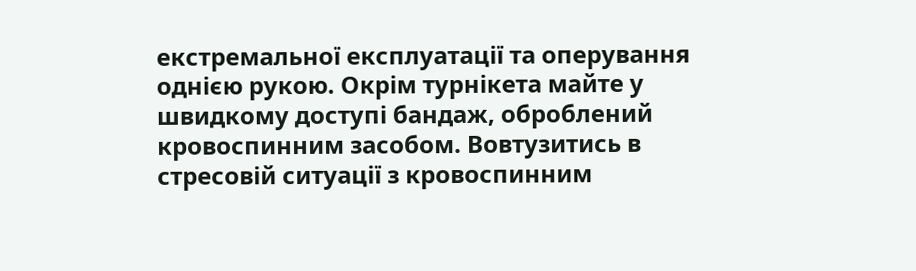екстремальної експлуатації та оперування однією рукою. Окрім турнікета майте у швидкому доступі бандаж, оброблений кровоспинним засобом. Вовтузитись в стресовій ситуації з кровоспинним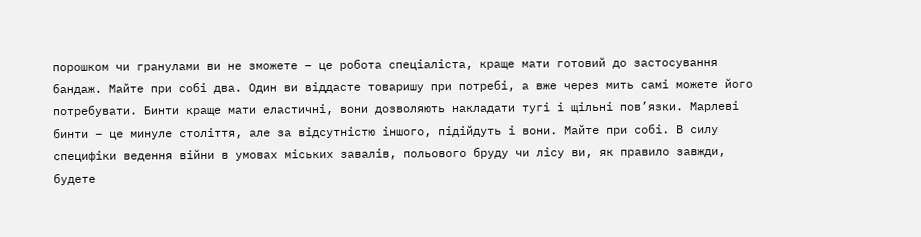порошком чи гранулами ви не зможете – це робота спеціаліста, краще мати готовий до застосування бандаж. Майте при собі два. Один ви віддасте товаришу при потребі, а вже через мить самі можете його потребувати. Бинти краще мати еластичні, вони дозволяють накладати тугі і щільні пов’язки. Марлеві бинти – це минуле століття, але за відсутністю іншого, підійдуть і вони. Майте при собі. В силу специфіки ведення війни в умовах міських завалів, польового бруду чи лісу ви, як правило завжди, будете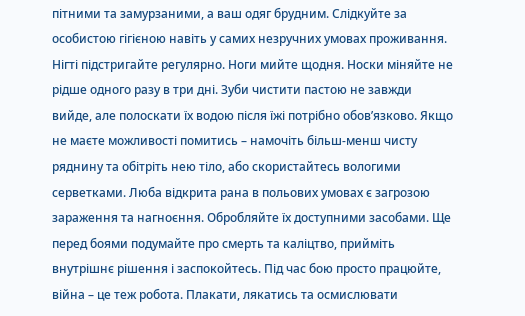пітними та замурзаними, а ваш одяг брудним. Слідкуйте за особистою гігієною навіть у самих незручних умовах проживання. Нігті підстригайте регулярно. Ноги мийте щодня. Носки міняйте не рідше одного разу в три дні. Зуби чистити пастою не завжди вийде, але полоскати їх водою після їжі потрібно обов’язково. Якщо не маєте можливості помитись – намочіть більш-менш чисту ряднину та обітріть нею тіло, або скористайтесь вологими серветками. Люба відкрита рана в польових умовах є загрозою зараження та нагноєння. Обробляйте їх доступними засобами. Ще перед боями подумайте про смерть та каліцтво, прийміть внутрішнє рішення і заспокойтесь. Під час бою просто працюйте, війна – це теж робота. Плакати, лякатись та осмислювати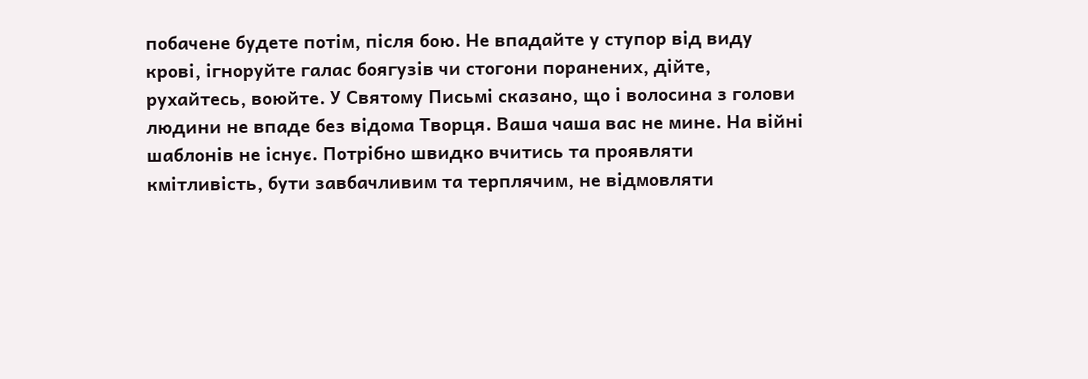побачене будете потім, після бою. Не впадайте у ступор від виду крові, ігноруйте галас боягузів чи стогони поранених, дійте, рухайтесь, воюйте. У Святому Письмі сказано, що і волосина з голови людини не впаде без відома Творця. Ваша чаша вас не мине. На війні шаблонів не існує. Потрібно швидко вчитись та проявляти кмітливість, бути завбачливим та терплячим, не відмовляти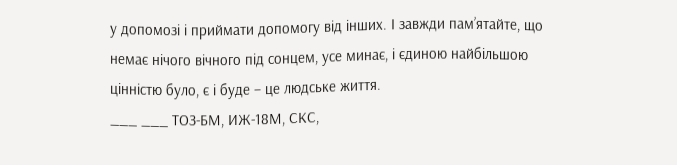у допомозі і приймати допомогу від інших. І завжди пам’ятайте, що немає нічого вічного під сонцем, усе минає, і єдиною найбільшою цінністю було, є і буде – це людське життя.
___ ___ ТОЗ-БМ, ИЖ-18М, СКС,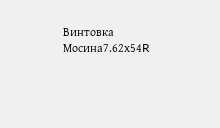Винтовка Мосина7.62х54R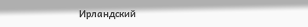Ирландский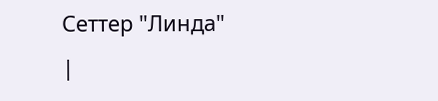Сеттер "Линда"
|